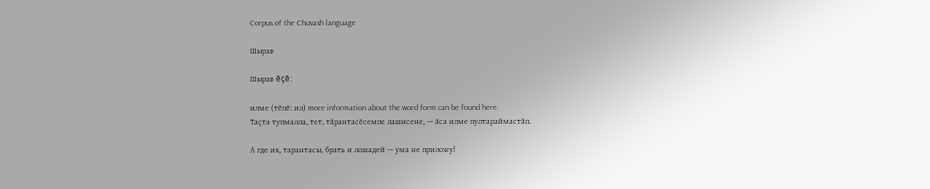Corpus of the Chuvash language

Шырав

Шырав ĕçĕ:

илме (тĕпĕ: ил) more information about the word form can be found here.
Таҫта тупмалла, тет, тӑрантасӗсемпе лашисене, — ӑса илме пултараймастӑп.

А где их, тарантасы, брать и лошадей — ума не приложу!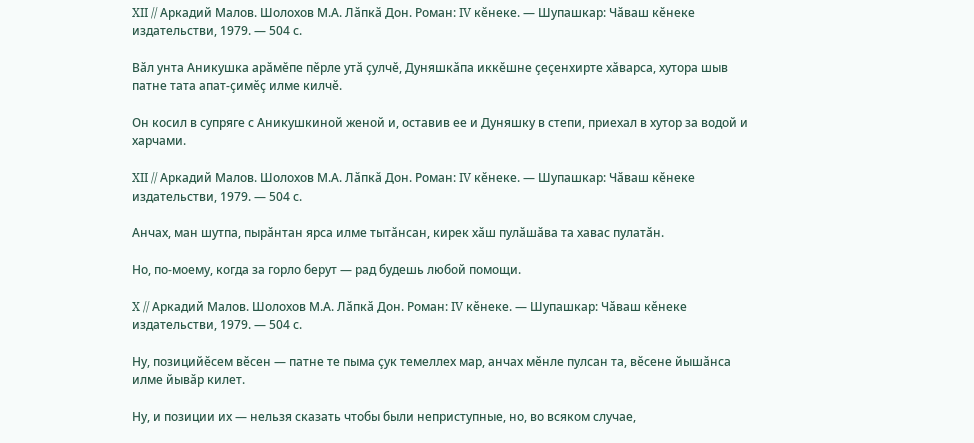XII // Аркадий Малов. Шолохов М.А. Лӑпкӑ Дон. Роман: IV кӗнеке. — Шупашкар: Чӑваш кӗнеке издательстви, 1979. — 504 с.

Вӑл унта Аникушка арӑмӗпе пӗрле утӑ ҫулчӗ, Дуняшкӑпа иккӗшне ҫеҫенхирте хӑварса, хутора шыв патне тата апат-ҫимӗҫ илме килчӗ.

Он косил в супряге с Аникушкиной женой и, оставив ее и Дуняшку в степи, приехал в хутор за водой и харчами.

XII // Аркадий Малов. Шолохов М.А. Лӑпкӑ Дон. Роман: IV кӗнеке. — Шупашкар: Чӑваш кӗнеке издательстви, 1979. — 504 с.

Анчах, ман шутпа, пырӑнтан ярса илме тытӑнсан, кирек хӑш пулӑшӑва та хавас пулатӑн.

Но, по-моему, когда за горло берут — рад будешь любой помощи.

X // Аркадий Малов. Шолохов М.А. Лӑпкӑ Дон. Роман: IV кӗнеке. — Шупашкар: Чӑваш кӗнеке издательстви, 1979. — 504 с.

Ну, позицийӗсем вӗсен — патне те пыма ҫук темеллех мар, анчах мӗнле пулсан та, вӗсене йышӑнса илме йывӑр килет.

Ну, и позиции их — нельзя сказать чтобы были неприступные, но, во всяком случае,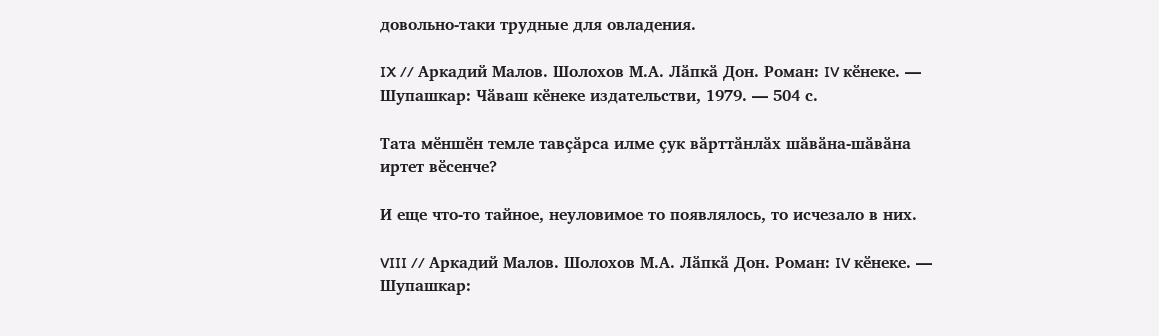довольно-таки трудные для овладения.

IX // Аркадий Малов. Шолохов М.А. Лӑпкӑ Дон. Роман: IV кӗнеке. — Шупашкар: Чӑваш кӗнеке издательстви, 1979. — 504 с.

Тата мӗншӗн темле тавҫӑрса илме ҫук вӑрттӑнлӑх шӑвӑна-шӑвӑна иртет вӗсенче?

И еще что-то тайное, неуловимое то появлялось, то исчезало в них.

VIII // Аркадий Малов. Шолохов М.А. Лӑпкӑ Дон. Роман: IV кӗнеке. — Шупашкар: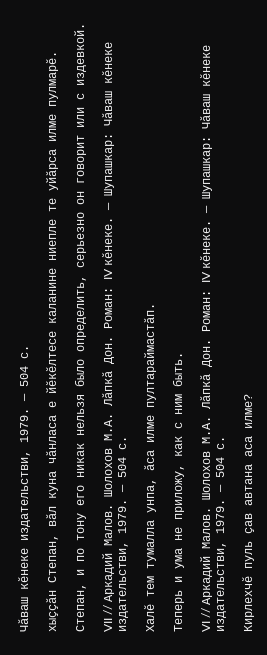Чӑваш кӗнеке издательстви, 1979. — 504 с.

хыҫҫӑн Степан, вӑл куна чӑнласа е йӗкӗлтесе каланине ниепле те уйӑрса илме пулмарӗ.

Степан, и по тону его никак нельзя было определить, серьезно он говорит или с издевкой.

VII // Аркадий Малов. Шолохов М.А. Лӑпкӑ Дон. Роман: IV кӗнеке. — Шупашкар: Чӑваш кӗнеке издательстви, 1979. — 504 с.

Халӗ тем тумалла унпа, ӑса илме пултараймастӑп.

Теперь и ума не приложу, как с ним быть.

VI // Аркадий Малов. Шолохов М.А. Лӑпкӑ Дон. Роман: IV кӗнеке. — Шупашкар: Чӑваш кӗнеке издательстви, 1979. — 504 с.

Кирлехчӗ пуль ҫав автана аса илме?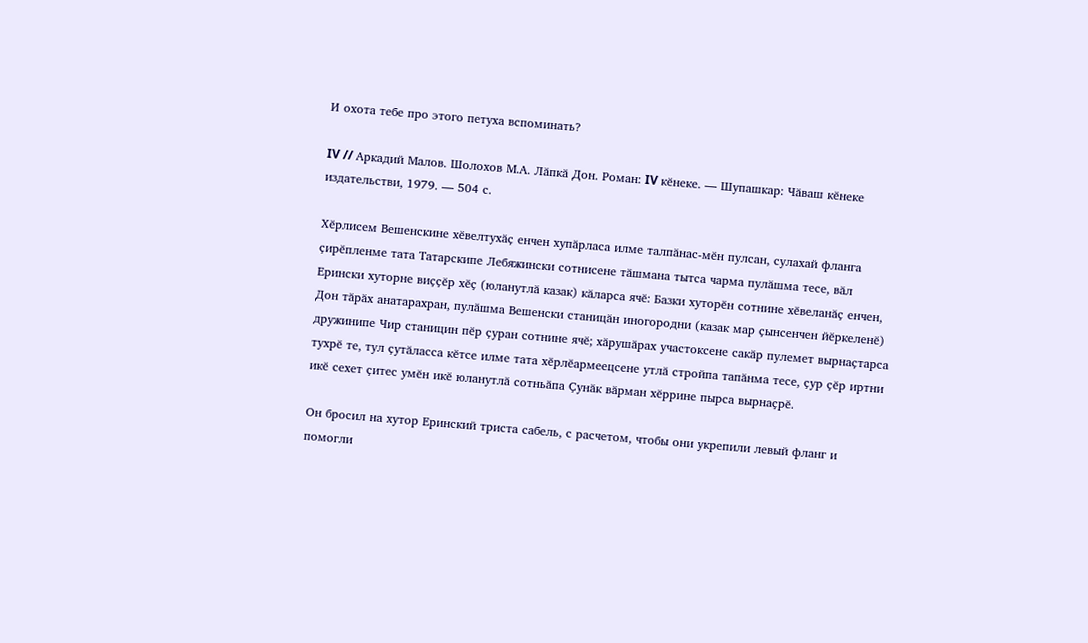И охота тебе про этого петуха вспоминать?

IV // Аркадий Малов. Шолохов М.А. Лӑпкӑ Дон. Роман: IV кӗнеке. — Шупашкар: Чӑваш кӗнеке издательстви, 1979. — 504 с.

Хӗрлисем Вешенскине хӗвелтухӑҫ енчен хупӑрласа илме талпӑнас-мӗн пулсан, сулахай фланга ҫирӗпленме тата Татарскипе Лебяжински сотнисене тӑшмана тытса чарма пулӑшма тесе, вӑл Ерински хуторне виҫҫӗр хӗҫ (юланутлӑ казак) кӑларса ячӗ: Базки хуторӗн сотнине хӗвеланӑҫ енчен, Дон тӑрӑх анатарахран, пулӑшма Вешенски станицӑн иногородни (казак мар ҫынсенчен йӗркеленӗ) дружинипе Чир станицин пӗр ҫуран сотнине ячӗ; хӑрушӑрах участоксене сакӑр пулемет вырнаҫтарса тухрӗ те, тул ҫутӑласса кӗтсе илме тата хӗрлӗармеецсене утлӑ стройпа тапӑнма тесе, ҫур ҫӗр иртни икӗ сехет ҫитес умӗн икӗ юланутлӑ сотньӑпа Ҫунӑк вӑрман хӗррине пырса вырнаҫрӗ.

Он бросил на хутор Еринский триста сабель, с расчетом, чтобы они укрепили левый фланг и помогли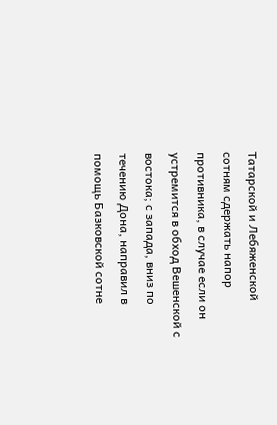Татарской и Лебяженской сотням сдержать напор противника, в случае если он устремится в обход Вешенской с востока; с запада, вниз по течению Дона, направил в помощь Базковской сотне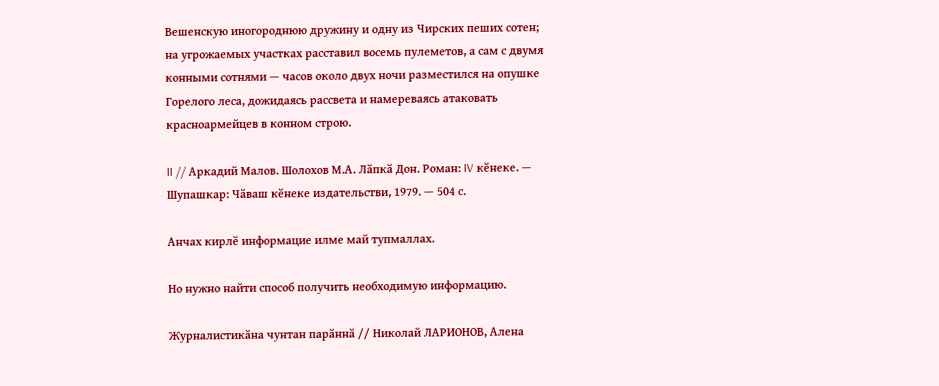Вешенскую иногороднюю дружину и одну из Чирских пеших сотен; на угрожаемых участках расставил восемь пулеметов, а сам с двумя конными сотнями — часов около двух ночи разместился на опушке Горелого леса, дожидаясь рассвета и намереваясь атаковать красноармейцев в конном строю.

II // Аркадий Малов. Шолохов М.А. Лӑпкӑ Дон. Роман: IV кӗнеке. — Шупашкар: Чӑваш кӗнеке издательстви, 1979. — 504 с.

Анчах кирлӗ информацие илме май тупмаллах.

Но нужно найти способ получить необходимую информацию.

Журналистикӑна чунтан парӑннӑ // Николай ЛАРИОНОВ, Алена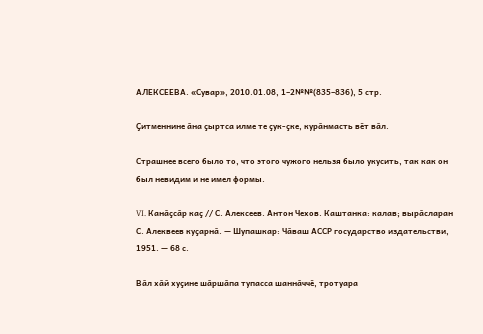АЛЕКСЕЕВА. «Сувар», 2010.01.08, 1–2№№(835–836), 5 стр.

Ҫитменнине ӑна ҫыртса илме те ҫук-ҫке, курӑнмасть вӗт вӑл.

Страшнее всего было то, что этого чужого нельзя было укусить, так как он был невидим и не имел формы.

VI. Канӑҫсӑр каҫ // С. Алексеев. Антон Чехов. Каштанка: калав; вырӑсларан С. Алеквеев куҫарнӑ. — Шупашкар: Чӑваш АССР государство издательстви, 1951. — 68 с.

Вӑл хӑй хуҫине шӑршӑпа тупасса шаннӑччӗ, тротуара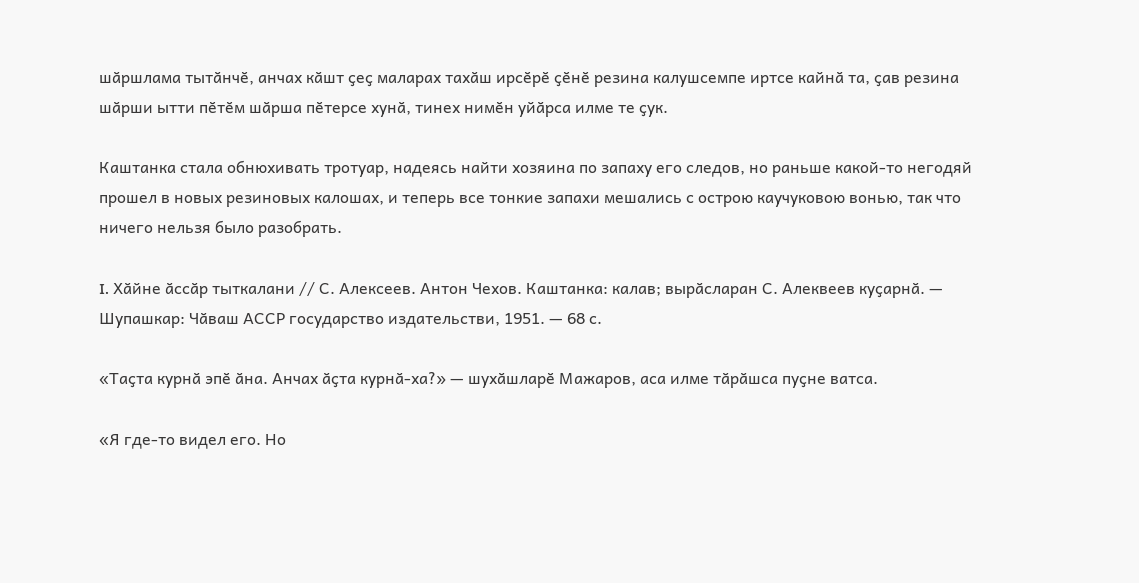шӑршлама тытӑнчӗ, анчах кӑшт ҫеҫ маларах тахӑш ирсӗрӗ ҫӗнӗ резина калушсемпе иртсе кайнӑ та, ҫав резина шӑрши ытти пӗтӗм шӑрша пӗтерсе хунӑ, тинех нимӗн уйӑрса илме те ҫук.

Каштанка стала обнюхивать тротуар, надеясь найти хозяина по запаху его следов, но раньше какой-то негодяй прошел в новых резиновых калошах, и теперь все тонкие запахи мешались с острою каучуковою вонью, так что ничего нельзя было разобрать.

I. Хӑйне ӑссӑр тыткалани // С. Алексеев. Антон Чехов. Каштанка: калав; вырӑсларан С. Алеквеев куҫарнӑ. — Шупашкар: Чӑваш АССР государство издательстви, 1951. — 68 с.

«Таҫта курнӑ эпӗ ӑна. Анчах ӑҫта курнӑ-ха?» — шухӑшларӗ Мажаров, аса илме тӑрӑшса пуҫне ватса.

«Я где-то видел его. Но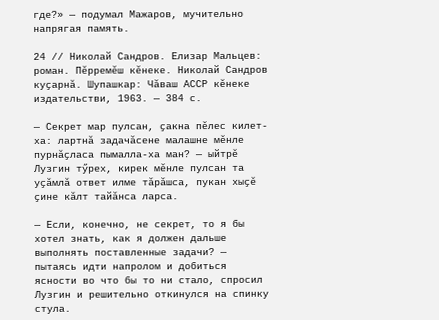где?» — подумал Мажаров, мучительно напрягая память.

24 // Николай Сандров. Елизар Мальцев: роман. Пӗрремӗш кӗнеке. Николай Сандров куҫарнӑ. Шупашкар: Чӑваш АССР кӗнеке издательстви, 1963. — 384 с.

— Секрет мар пулсан, ҫакна пӗлес килет-ха: лартнӑ задачӑсене малашне мӗнле пурнӑҫласа пымалла-ха ман? — ыйтрӗ Лузгин тӳрех, кирек мӗнле пулсан та уҫӑмлӑ ответ илме тӑрӑшса, пукан хыҫӗ ҫине кӑлт тайӑнса ларса.

— Если, конечно, не секрет, то я бы хотел знать, как я должен дальше выполнять поставленные задачи? — пытаясь идти напролом и добиться ясности во что бы то ни стало, спросил Лузгин и решительно откинулся на спинку стула.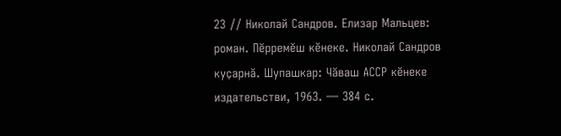23 // Николай Сандров. Елизар Мальцев: роман. Пӗрремӗш кӗнеке. Николай Сандров куҫарнӑ. Шупашкар: Чӑваш АССР кӗнеке издательстви, 1963. — 384 с.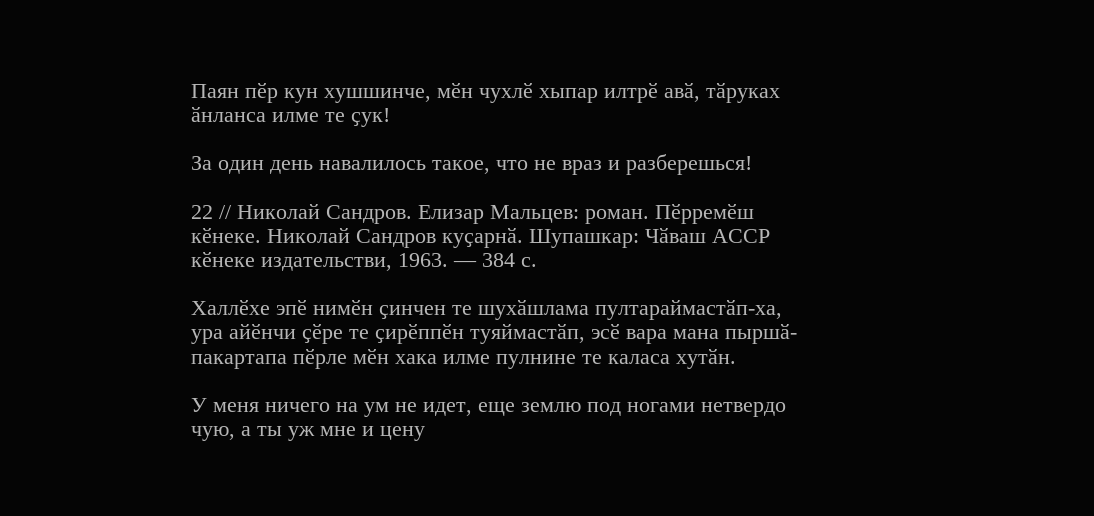Паян пӗр кун хушшинче, мӗн чухлӗ хыпар илтрӗ авӑ, тӑруках ӑнланса илме те ҫук!

За один день навалилось такое, что не враз и разберешься!

22 // Николай Сандров. Елизар Мальцев: роман. Пӗрремӗш кӗнеке. Николай Сандров куҫарнӑ. Шупашкар: Чӑваш АССР кӗнеке издательстви, 1963. — 384 с.

Халлӗхе эпӗ нимӗн ҫинчен те шухӑшлама пултараймастӑп-ха, ура айӗнчи ҫӗре те ҫирӗппӗн туяймастӑп, эсӗ вара мана пыршӑ-пакартапа пӗрле мӗн хака илме пулнине те каласа хутӑн.

У меня ничего на ум не идет, еще землю под ногами нетвердо чую, а ты уж мне и цену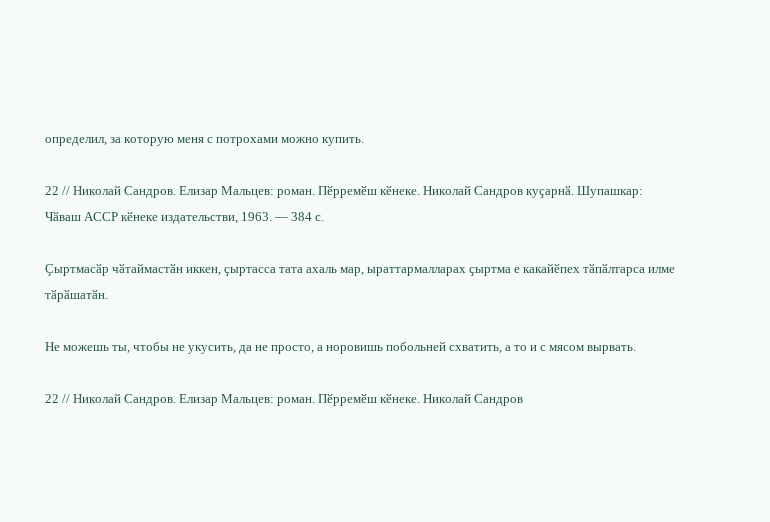определил, за которую меня с потрохами можно купить.

22 // Николай Сандров. Елизар Мальцев: роман. Пӗрремӗш кӗнеке. Николай Сандров куҫарнӑ. Шупашкар: Чӑваш АССР кӗнеке издательстви, 1963. — 384 с.

Ҫыртмасӑр чӑтаймастӑн иккен, ҫыртасса тата ахаль мар, ыраттармалларах ҫыртма е какайӗпех тӑпӑлтарса илме тӑрӑшатӑн.

Не можешь ты, чтобы не укусить, да не просто, а норовишь побольней схватить, а то и с мясом вырвать.

22 // Николай Сандров. Елизар Мальцев: роман. Пӗрремӗш кӗнеке. Николай Сандров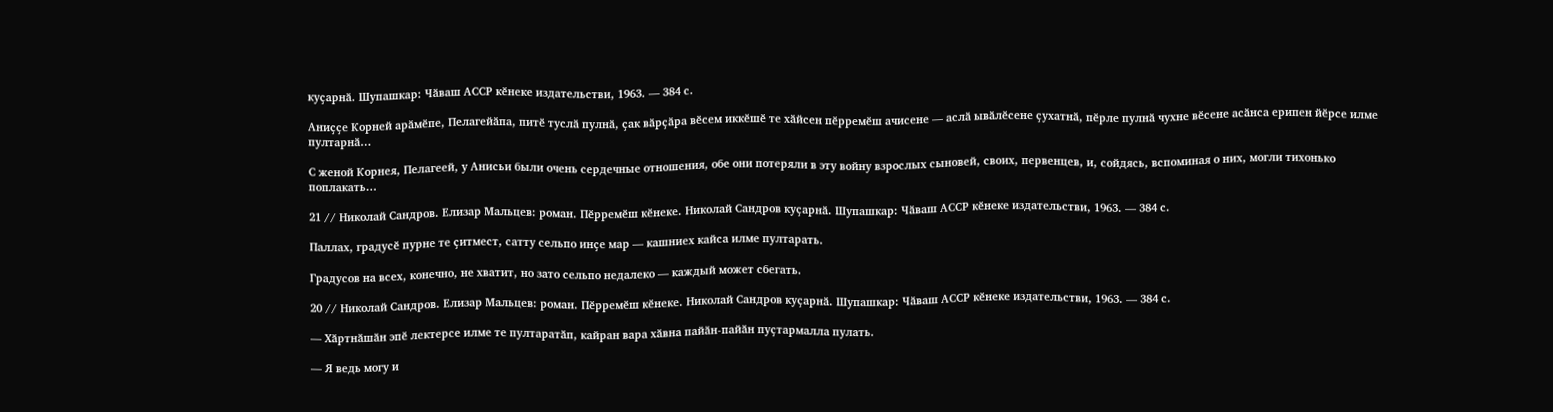куҫарнӑ. Шупашкар: Чӑваш АССР кӗнеке издательстви, 1963. — 384 с.

Аниҫҫе Корней арӑмӗпе, Пелагейӑпа, питӗ туслӑ пулнӑ, ҫак вӑрҫӑра вӗсем иккӗшӗ те хӑйсен пӗрремӗш ачисене — аслӑ ывӑлӗсене ҫухатнӑ, пӗрле пулнӑ чухне вӗсене асӑнса ерипен йӗрсе илме пултарнӑ…

С женой Корнея, Пелагеей, у Анисьи были очень сердечные отношения, обе они потеряли в эту войну взрослых сыновей, своих, первенцев, и, сойдясь, вспоминая о них, могли тихонько поплакать…

21 // Николай Сандров. Елизар Мальцев: роман. Пӗрремӗш кӗнеке. Николай Сандров куҫарнӑ. Шупашкар: Чӑваш АССР кӗнеке издательстви, 1963. — 384 с.

Паллах, градусӗ пурне те ҫитмест, сатту сельпо инҫе мар — кашниех кайса илме пултарать.

Градусов на всех, конечно, не хватит, но зато сельпо недалеко — каждый может сбегать.

20 // Николай Сандров. Елизар Мальцев: роман. Пӗрремӗш кӗнеке. Николай Сандров куҫарнӑ. Шупашкар: Чӑваш АССР кӗнеке издательстви, 1963. — 384 с.

— Хӑртнӑшӑн эпӗ лектерсе илме те пултаратӑп, кайран вара хӑвна пайӑн-пайӑн пуҫтармалла пулать.

— Я ведь могу и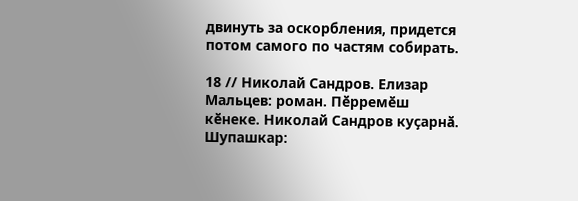двинуть за оскорбления, придется потом самого по частям собирать.

18 // Николай Сандров. Елизар Мальцев: роман. Пӗрремӗш кӗнеке. Николай Сандров куҫарнӑ. Шупашкар: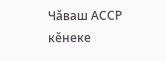Чӑваш АССР кӗнеке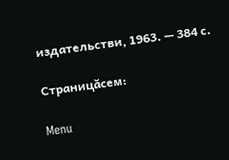издательстви, 1963. — 384 с.

Страницăсем:

Menu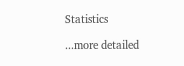Statistics

...more detailed